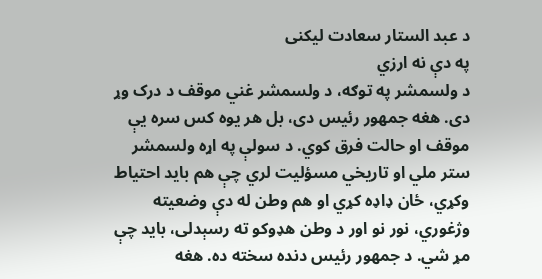د عبد الستار سعادت لیکنی
په دې نه ارزي
د ولسمشر په توګه، د ولسمشر غني موقف د درک وړ دی. هغه جمهور رئیس دی، بل هر یوه کس سره یې موقف او حالت فرق کوي. د سولې په اړه ولسمشر ستر ملي او تاریخي مسؤلیت لري چې هم باید احتیاط وکړي، ځان ډاډه کړي او هم وطن له دې وضعیته وژغوري، نور نو اور د وطن هډوکو ته رسېدلی، باید چې مړ شي. د جمهور رئیس دنده سخته ده. هغه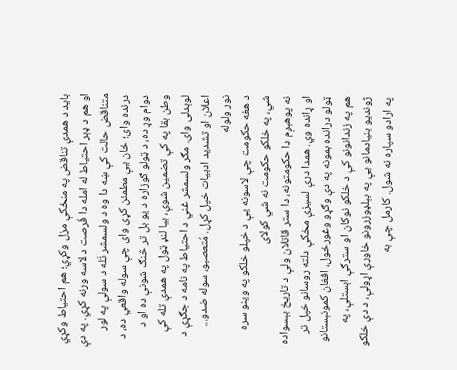باید د همدې تناقض په منځکې مزل وکړي؛ هم احتیاط وکړي او هم د ډېر احتیاط له امله دا فُرصت د لاسه ورنه کړي. په دې متناقض حالت کې ښه دا وه د ولسمشر تَله د سولې په لور درنده وای؛ ځان یې مطمئن کړی وای چې سوله واقعي ده، د دوام وړ ده، د ټولو ګوزاره د یو بل تر څنګ شونې ده او د وطن بقا په کې تضمین شوې، بیا لنډ ټول په همدې تله کې لوېدلی وای. مګر ولسمشر غني د احتیاط په نامه د جګړې د اعلان او تشدید ادبیات خپل کړل. مُتعصبو، سوله ضدو...
نور ولوله
د هغه حکومت چې لاسونه یې د خپلو خلکو په وینو سره شي، په خلکو حکومت نه شي کولای
نه پوهېږم دا حکومتونه، دا ستر قاتلان ولې د تاریخ بېسواده او ړانده وي. همدا درې لسیزې مخکې دلته روسانو خپل تر ټولو درانده بمونه په دې وګړو وغورځول، افغان کمونېستانو هم په زندانونو کې د خلکو نوکان او سترګې اېستلې، په ژوندیو بنیادمانو یې په بېلډوزرونو خاورې اړولې، د دې خلکو په ارادو سپاره نه شول. کارمل چې به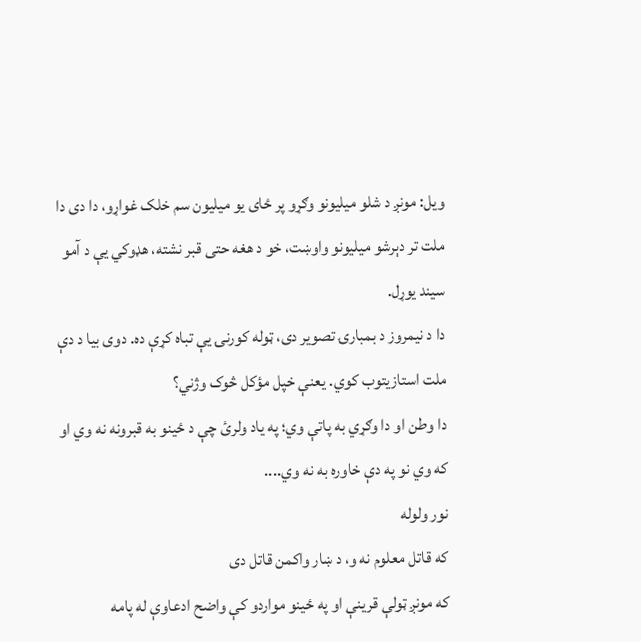ویل: مونږ د شلو میلیونو وګړو پر ځای یو میلیون سم خلک غواړو، دا دی دا ملت تر دېرشو میلیونو واوښت، خو د هغه حتی قبر نشته، هډوکي یې د آمو سیند یوړل.
دا د نیمروز د بمبارۍ تصویر دی، ټوله کورنۍ یې تباه کړې ده. دوی بیا د دې ملت استازیتوب کوي. یعنې خپل مؤکل څوک وژني؟
دا وطن او دا وګړي به پاتې وي؛ په یاد ولرئ چې د ځینو به قبرونه نه وي او که وي نو په دې خاوره به نه وي....
نور ولوله
که قاتل معلوم نه و، د ښار واکمن قاتل دی
که مونږ ټولې قرینې او په ځینو مواردو کې واضح ادعاوې له پامه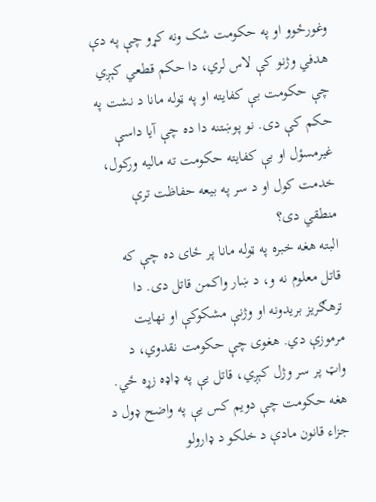وغورځوو او په حکومت شک ونه کړو چې په دې هدفي وژنو کې لاس لري، دا حکم قطعي کېږي چې حکومت بې کفایته او په ټوله مانا د نشت په حکم کې دی. نو پوښتنه دا ده چې آیا داسې غیرمسؤل او بې کفایته حکومت ته مالیه ورکول، خدمت کول او د سر په بیعه حفاظت ترې منطقي دی؟
البته هغه خبره په ټوله مانا پر ځای ده چې که قاتل معلوم نه و، د ښار واکمن قاتل دی. دا ترهګریز بریدونه او وژنې مشکوکې او نهایت مرموزې دي. هغوی چې حکومت نقدوي، د واټ پر سر وژل کېږي، قاتل یې په ډاډه زړه ځي.
هغه حکومت چې دویم کس یې په واضح ډول د جزاء قانون مادې د خلکو د ډارولو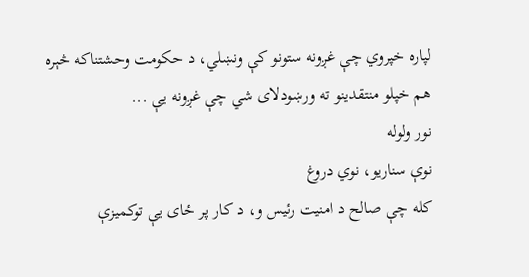لپاره خپروي چې غږونه ستونو کې ونښلي، د حکومت وحشتناکه څېره هم خپلو منتقدینو ته ورښودلای شي چې غږونه یې ...
نور ولوله
نوې سناریو، نوي دروغ
کله چې صالح د امنیت رئیس و، د کار پر ځای یې توکمیزې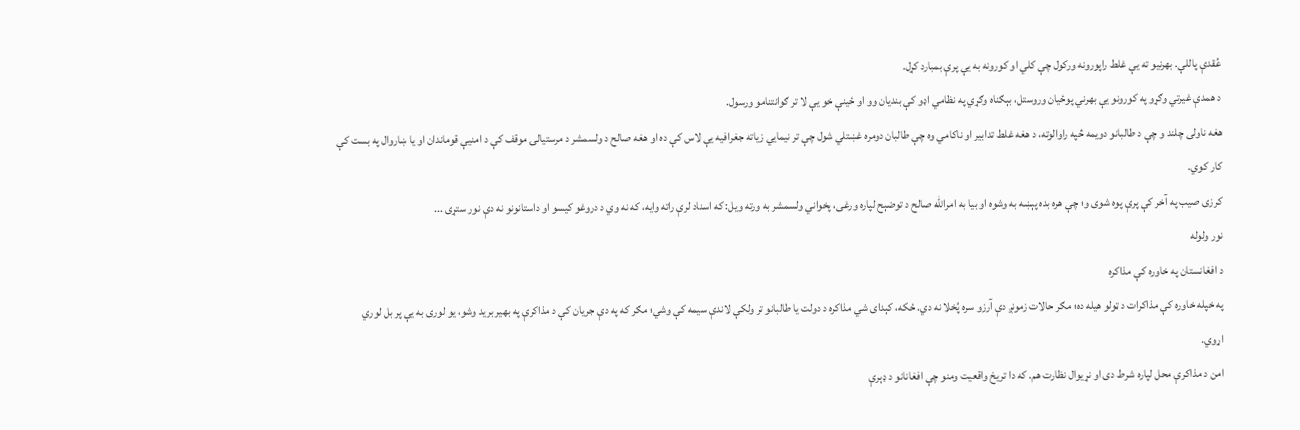عُقدې پاللې. بهرنیو ته یې غلط راپورونه ورکول چې کلي او کورونه به یې پرې بمبارد کړل.
د همدې غیرتي وګړو په کورونو یې بهرني پوځیان وروستل، بېګناه وګړي په نظامي اډو کې بندیان وو او ځینې خو یې لا تر ګوانتنامو ورسول.
هغه ناولی چلند و چې د طالبانو دویمه څپه راوالوته، د هغه غلط تدابیر او ناکامي وه چې طالبان دومره غښتلي شول چې تر نیمایي زیاته جغرافیه یې لاس کې ده او هغه صالح د ولسمشر د مرستیالۍ موقف کې د امنیې قوماندان او یا ښاروال په بست کې کار کوي.
کرزی صیب په آخر کې پرې پوه شوی و؛ چې هره بده پېښه به وشوه او بیا به امرالله صالح د توضېح لپاره ورغی، پخواني ولسمشر به ورته ویل: که اسناد لرې راته وایه، که نه وي د دروغو کیسو او داستانونو نه دې نور ستړی ...
نور ولوله
د افغانستان په خاوره کې مذاکره
په خپله خاوره کې مذاکرات د ټولو هیله ده؛ مګر حالات زمونږ دې آرزو سره پُخلا نه دي. ځکه، کېدای شي مذاکره د دولت یا طالبانو تر ولکې لاندې سیمه کې وشي؛ مګر که په دې جریان کې د مذاکرې په بهیر برید وشو، یو لوری به یې پر بل لوري اړوي.
امن د مذاکرې محل لپاره شرط دی او نړیوال نظارت هم. که دا تریخ واقعیت ومنو چې افغانانو د ډېرې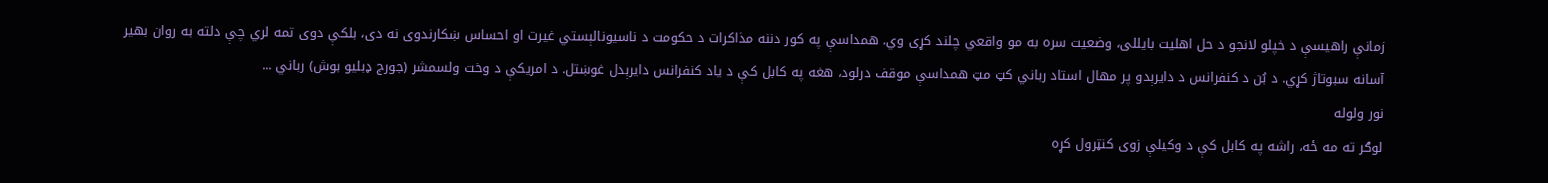زمانې راهیسې د خپلو لانجو د حل اهلیت بایللی، وضعیت سره به مو واقعي چلند کړی وي. همداسې په کور دننه مذاکرات د حکومت د ناسیونالېستي غیرت او احساس ښکارندوی نه دی، بلکې دوی تمه لري چې دلته به روان بهیر آسانه سبوتاژ کړي. د بُن د کنفرانس د دایرېدو پر مهال استاد رباني کټ مټ همداسې موقف درلود، هغه په کابل کې د یاد کنفرانس دایرېدل غوښتل. د امریکې د وخت ولسمشر (جورج ډبلیو بوش) رباني ...
نور ولوله
لوګر ته مه ځه، راشه په کابل کې د وکیلې زوی کنټرول کړه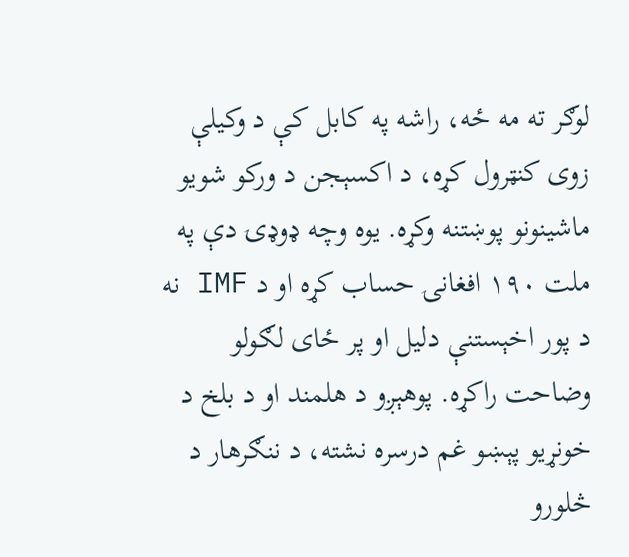لوګر ته مه ځه، راشه په کابل کې د وکیلې زوی کنټرول کړه، د اکسېجن د ورکو شویو ماشینونو پوښتنه وکړه. یوه وچه ډوډۍ دې په ملت ۱۹۰ افغانۍ حساب کړه او د IMF نه د پور اخېستنې دلیل او پر ځای لګولو وضاحت راکړه. پوهېږو د هلمند او د بلخ د خونړیو پېښو غم درسره نشته، د ننګرهار د څلورو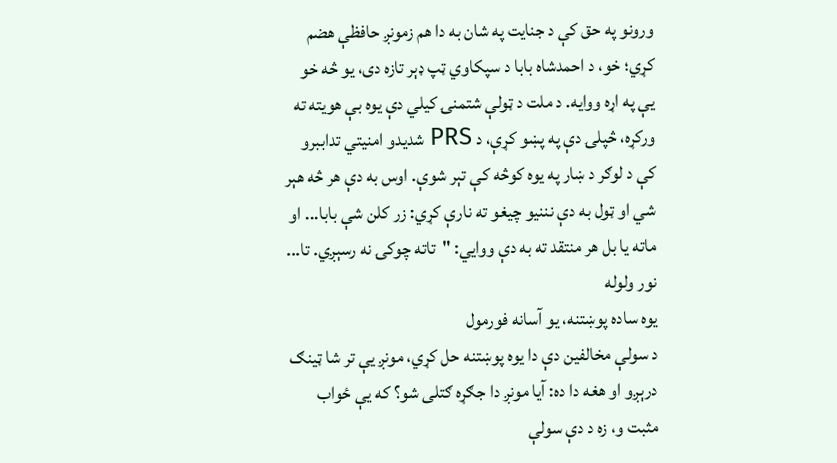ورونو په حق کې د جنایت په شان به دا هم زمونږ حافظې هضم کړي؛ خو، د احمدشاه بابا د سپکاوي ټپ ډېر تازه دی، یو څه خو یې په اړه ووایه. د ملت د ټولې شتمنۍ کیلي دې یوه بې هویته ته ورکړه، څپلۍ دې په پښو کړې، د PRS شدیدو امنیتي تداببرو کې د لوګر د ښار په یوه کوڅه کې تېر شوې. اوس به دې هر څه هېر شي او ټول به دې نننیو چیغو ته نارې کړي: زر کلن شې بابا... او ماته یا بل هر منتقد ته به دې ووایي: "تاته چوکۍ نه رسېږي. تا...
نور ولوله
یوه ساده پوښتنه، یو آسانه فورمول
د سولې مخالفین دې دا یوه پوښتنه حل کړي، مونږ یې تر شا ټینګ درېږو او هغه دا ده: آیا مونږ دا جګړه ګتلی شو؟ که یې ځواب مثبت و، زه د دې سولې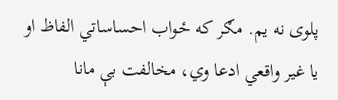پلوی نه یم. مګر که ځواب احساساتي الفاظ او یا غیر واقعي ادعا وي، مخالفت بې مانا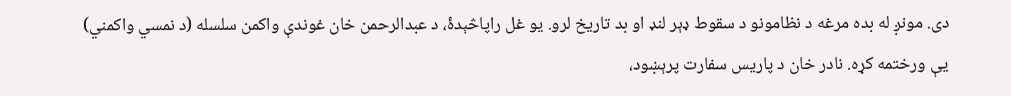دی. مونږ له بده مرغه د نظامونو د سقوط ډېر لنډ او بد تاریخ لرو. یو غل راپاڅېدۀ، د عبدالرحمن خان غوندې واکمن سلسله (د نمسي واکمني) یې ورختمه کړه. نادر خان د پاریس سفارت پرېښود،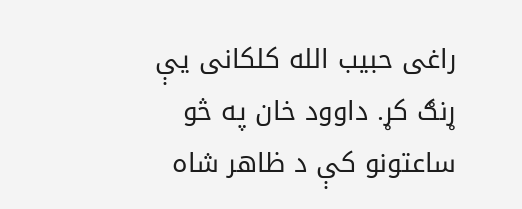راغی حبیب الله کلکانی یې ړنګ کړ. داوود خان په څو ساعتونو کې د ظاهر شاه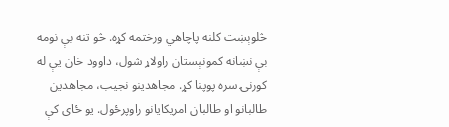څلوېښت کلنه پاچاهي ورختمه کړه. څو تنه بې نومه بې نښانه کمونېستان راولاړ شول، داوود خان یې له کورنۍ سره پوپنا کړ. مجاهدینو نجیب، مجاهدین طالبانو او طالبان امریکایانو راوپرځول. یو ځای کې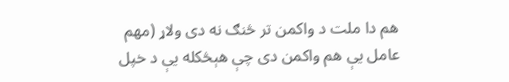هم دا ملت د واکمن تر څنګ نه دی ولاړ (مهم عامل یې هم واکمن دی چې هېڅکله یې د خپل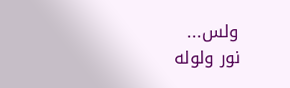ولس...
نور ولوله